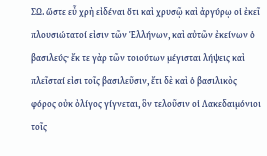ΣΩ. ὥστε εὖ χρὴ εἰδέναι ὅτι καὶ χρυσῷ καὶ ἀργύρῳ οἱ ἐκεῖ πλουσιώτατοί εἰσιν τῶν Ἑλλήνων, καὶ αὐτῶν ἐκείνων ὁ βασιλεύς· ἔκ τε γὰρ τῶν τοιούτων μέγισται λήψεις καὶ πλεῖσταί εἰσι τοῖς βασιλεῦσιν, ἔτι δὲ καὶ ὁ βασιλικὸς φόρος οὐκ ὀλίγος γίγνεται, ὃν τελοῦσιν οἱ Λακεδαιμόνιοι τοῖς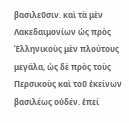βασιλεῦσιν. καὶ τὰ μὲν Λακεδαιμονίων ὡς πρὸς Ἑλληνικοὺς μὲν πλούτους μεγάλα, ὡς δὲ πρὸς τοὺς Περσικοὺς καὶ τοῦ ἐκείνων βασιλέως οὐδέν. ἐπεί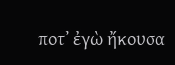ποτʼ ἐγὼ ἤκουσα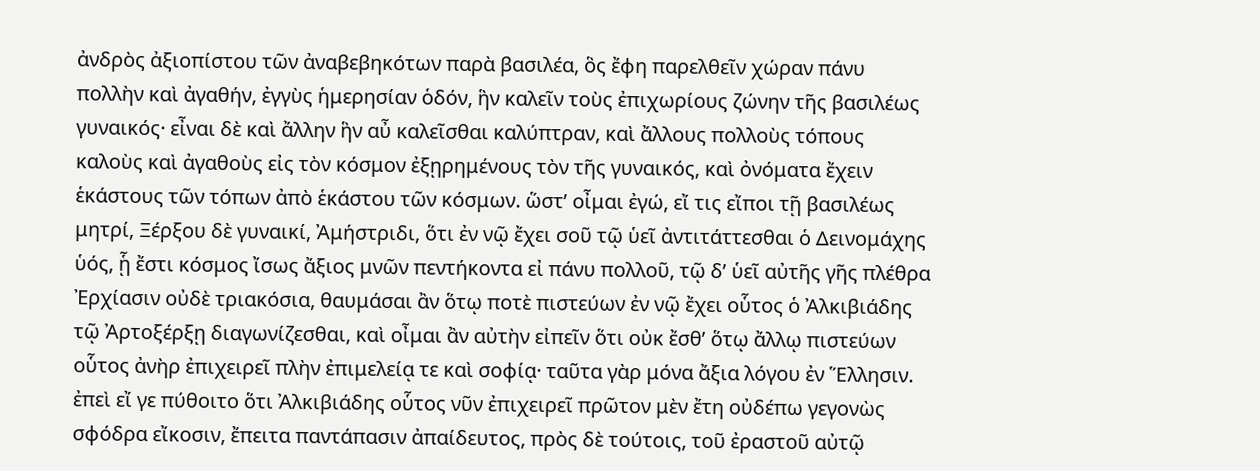ἀνδρὸς ἀξιοπίστου τῶν ἀναβεβηκότων παρὰ βασιλέα, ὃς ἔφη παρελθεῖν χώραν πάνυ πολλὴν καὶ ἀγαθήν, ἐγγὺς ἡμερησίαν ὁδόν, ἣν καλεῖν τοὺς ἐπιχωρίους ζώνην τῆς βασιλέως γυναικός· εἶναι δὲ καὶ ἄλλην ἣν αὖ καλεῖσθαι καλύπτραν, καὶ ἄλλους πολλοὺς τόπους καλοὺς καὶ ἀγαθοὺς εἰς τὸν κόσμον ἐξῃρημένους τὸν τῆς γυναικός, καὶ ὀνόματα ἔχειν ἑκάστους τῶν τόπων ἀπὸ ἑκάστου τῶν κόσμων. ὥστʼ οἶμαι ἐγώ, εἴ τις εἴποι τῇ βασιλέως μητρί, Ξέρξου δὲ γυναικί, Ἀμήστριδι, ὅτι ἐν νῷ ἔχει σοῦ τῷ ὑεῖ ἀντιτάττεσθαι ὁ Δεινομάχης ὑός, ᾗ ἔστι κόσμος ἴσως ἄξιος μνῶν πεντήκοντα εἰ πάνυ πολλοῦ, τῷ δʼ ὑεῖ αὐτῆς γῆς πλέθρα Ἐρχίασιν οὐδὲ τριακόσια, θαυμάσαι ἂν ὅτῳ ποτὲ πιστεύων ἐν νῷ ἔχει οὗτος ὁ Ἀλκιβιάδης τῷ Ἀρτοξέρξῃ διαγωνίζεσθαι, καὶ οἶμαι ἂν αὐτὴν εἰπεῖν ὅτι οὐκ ἔσθʼ ὅτῳ ἄλλῳ πιστεύων οὗτος ἀνὴρ ἐπιχειρεῖ πλὴν ἐπιμελείᾳ τε καὶ σοφίᾳ· ταῦτα γὰρ μόνα ἄξια λόγου ἐν Ἕλλησιν. ἐπεὶ εἴ γε πύθοιτο ὅτι Ἀλκιβιάδης οὗτος νῦν ἐπιχειρεῖ πρῶτον μὲν ἔτη οὐδέπω γεγονὼς σφόδρα εἴκοσιν, ἔπειτα παντάπασιν ἀπαίδευτος, πρὸς δὲ τούτοις, τοῦ ἐραστοῦ αὐτῷ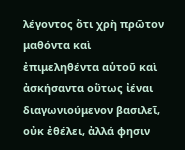λέγοντος ὅτι χρὴ πρῶτον μαθόντα καὶ ἐπιμεληθέντα αὑτοῦ καὶ ἀσκήσαντα οὕτως ἰέναι διαγωνιούμενον βασιλεῖ, οὐκ ἐθέλει, ἀλλά φησιν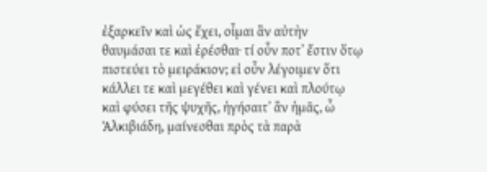ἐξαρκεῖν καὶ ὡς ἔχει, οἶμαι ἂν αὐτὴν θαυμάσαι τε καὶ ἐρέσθαι· τί οὖν ποτʼ ἔστιν ὅτῳ πιστεύει τὸ μειράκιον; εἰ οὖν λέγοιμεν ὅτι κάλλει τε καὶ μεγέθει καὶ γένει καὶ πλούτῳ καὶ φύσει τῆς ψυχῆς, ἡγήσαιτʼ ἂν ἡμᾶς, ὦ Ἀλκιβιάδη, μαίνεσθαι πρὸς τὰ παρὰ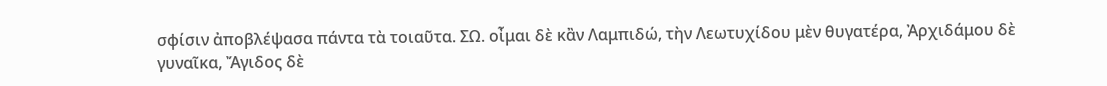σφίσιν ἀποβλέψασα πάντα τὰ τοιαῦτα. ΣΩ. οἶμαι δὲ κἂν Λαμπιδώ, τὴν Λεωτυχίδου μὲν θυγατέρα, Ἀρχιδάμου δὲ γυναῖκα, Ἄγιδος δὲ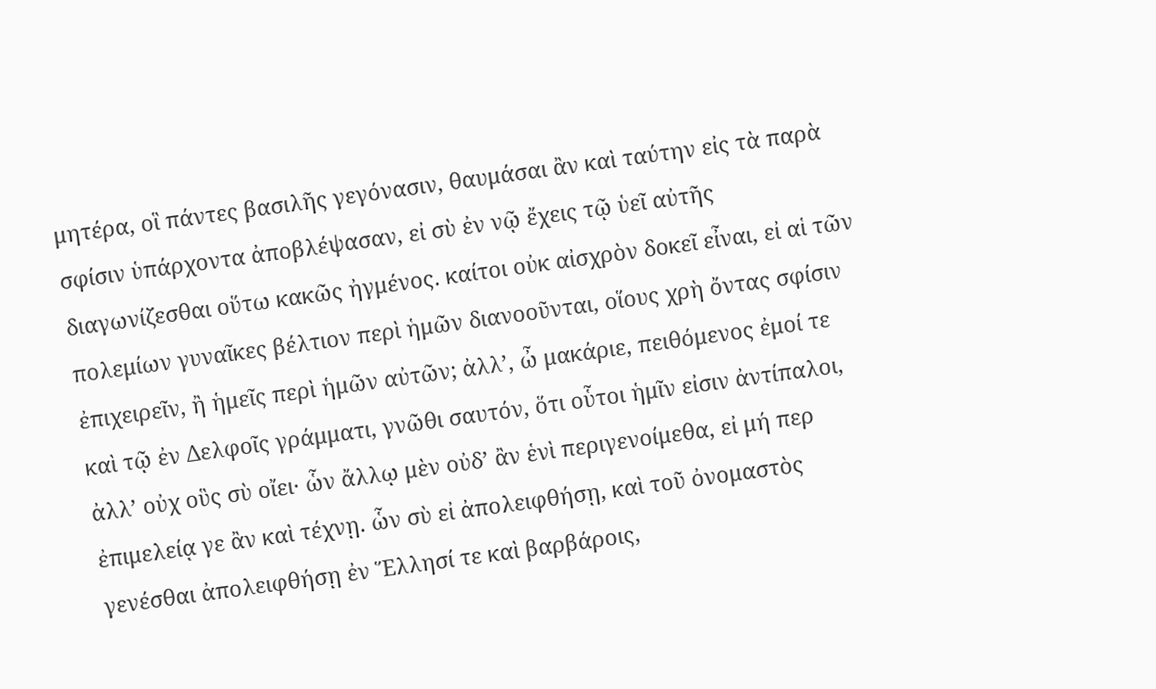μητέρα, οἳ πάντες βασιλῆς γεγόνασιν, θαυμάσαι ἂν καὶ ταύτην εἰς τὰ παρὰ σφίσιν ὑπάρχοντα ἀποβλέψασαν, εἰ σὺ ἐν νῷ ἔχεις τῷ ὑεῖ αὐτῆς διαγωνίζεσθαι οὕτω κακῶς ἠγμένος. καίτοι οὐκ αἰσχρὸν δοκεῖ εἶναι, εἰ αἱ τῶν πολεμίων γυναῖκες βέλτιον περὶ ἡμῶν διανοοῦνται, οἵους χρὴ ὄντας σφίσιν ἐπιχειρεῖν, ἢ ἡμεῖς περὶ ἡμῶν αὐτῶν; ἀλλʼ, ὦ μακάριε, πειθόμενος ἐμοί τε καὶ τῷ ἐν Δελφοῖς γράμματι, γνῶθι σαυτόν, ὅτι οὗτοι ἡμῖν εἰσιν ἀντίπαλοι, ἀλλʼ οὐχ οὓς σὺ οἴει· ὧν ἄλλῳ μὲν οὐδʼ ἂν ἑνὶ περιγενοίμεθα, εἰ μή περ ἐπιμελείᾳ γε ἂν καὶ τέχνῃ. ὧν σὺ εἰ ἀπολειφθήσῃ, καὶ τοῦ ὀνομαστὸς γενέσθαι ἀπολειφθήσῃ ἐν Ἕλλησί τε καὶ βαρβάροις,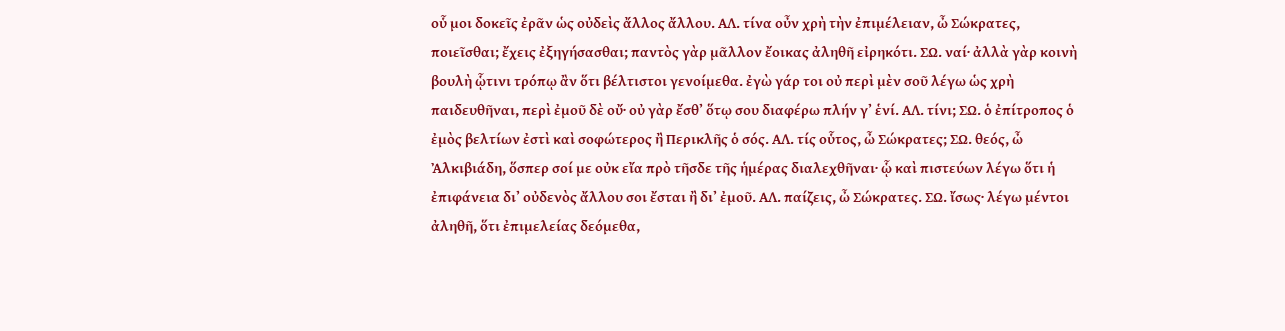οὗ μοι δοκεῖς ἐρᾶν ὡς οὐδεὶς ἄλλος ἄλλου. ΑΛ. τίνα οὖν χρὴ τὴν ἐπιμέλειαν, ὦ Σώκρατες, ποιεῖσθαι; ἔχεις ἐξηγήσασθαι; παντὸς γὰρ μᾶλλον ἔοικας ἀληθῆ εἰρηκότι. ΣΩ. ναί· ἀλλὰ γὰρ κοινὴ βουλὴ ᾧτινι τρόπῳ ἂν ὅτι βέλτιστοι γενοίμεθα. ἐγὼ γάρ τοι οὐ περὶ μὲν σοῦ λέγω ὡς χρὴ παιδευθῆναι, περὶ ἐμοῦ δὲ οὔ· οὐ γὰρ ἔσθʼ ὅτῳ σου διαφέρω πλήν γʼ ἑνί. ΑΛ. τίνι; ΣΩ. ὁ ἐπίτροπος ὁ ἐμὸς βελτίων ἐστὶ καὶ σοφώτερος ἢ Περικλῆς ὁ σός. ΑΛ. τίς οὗτος, ὦ Σώκρατες; ΣΩ. θεός, ὦ Ἀλκιβιάδη, ὅσπερ σοί με οὐκ εἴα πρὸ τῆσδε τῆς ἡμέρας διαλεχθῆναι· ᾧ καὶ πιστεύων λέγω ὅτι ἡ ἐπιφάνεια διʼ οὐδενὸς ἄλλου σοι ἔσται ἢ διʼ ἐμοῦ. ΑΛ. παίζεις, ὦ Σώκρατες. ΣΩ. ἴσως· λέγω μέντοι ἀληθῆ, ὅτι ἐπιμελείας δεόμεθα,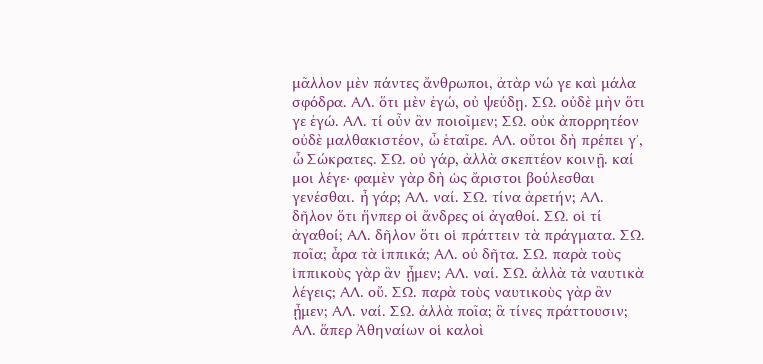μᾶλλον μὲν πάντες ἄνθρωποι, ἀτὰρ νώ γε καὶ μάλα σφόδρα. ΑΛ. ὅτι μὲν ἐγώ, οὐ ψεύδῃ. ΣΩ. οὐδὲ μὴν ὅτι γε ἐγώ. ΑΛ. τί οὖν ἂν ποιοῖμεν; ΣΩ. οὐκ ἀπορρητέον οὐδὲ μαλθακιστέον, ὦ ἑταῖρε. ΑΛ. οὔτοι δὴ πρέπει γʼ, ὦ Σώκρατες. ΣΩ. οὐ γάρ, ἀλλὰ σκεπτέον κοινῇ. καί μοι λέγε· φαμὲν γὰρ δὴ ὡς ἄριστοι βούλεσθαι γενέσθαι. ἦ γάρ; ΑΛ. ναί. ΣΩ. τίνα ἀρετήν; ΑΛ. δῆλον ὅτι ἥνπερ οἱ ἄνδρες οἱ ἀγαθοί. ΣΩ. οἱ τί ἀγαθοί; ΑΛ. δῆλον ὅτι οἱ πράττειν τὰ πράγματα. ΣΩ. ποῖα; ἆρα τὰ ἱππικά; ΑΛ. οὐ δῆτα. ΣΩ. παρὰ τοὺς ἱππικοὺς γὰρ ἂν ᾖμεν; ΑΛ. ναί. ΣΩ. ἀλλὰ τὰ ναυτικὰ λέγεις; ΑΛ. οὔ. ΣΩ. παρὰ τοὺς ναυτικοὺς γὰρ ἂν ᾖμεν; ΑΛ. ναί. ΣΩ. ἀλλὰ ποῖα; ἃ τίνες πράττουσιν; ΑΛ. ἅπερ Ἀθηναίων οἱ καλοὶ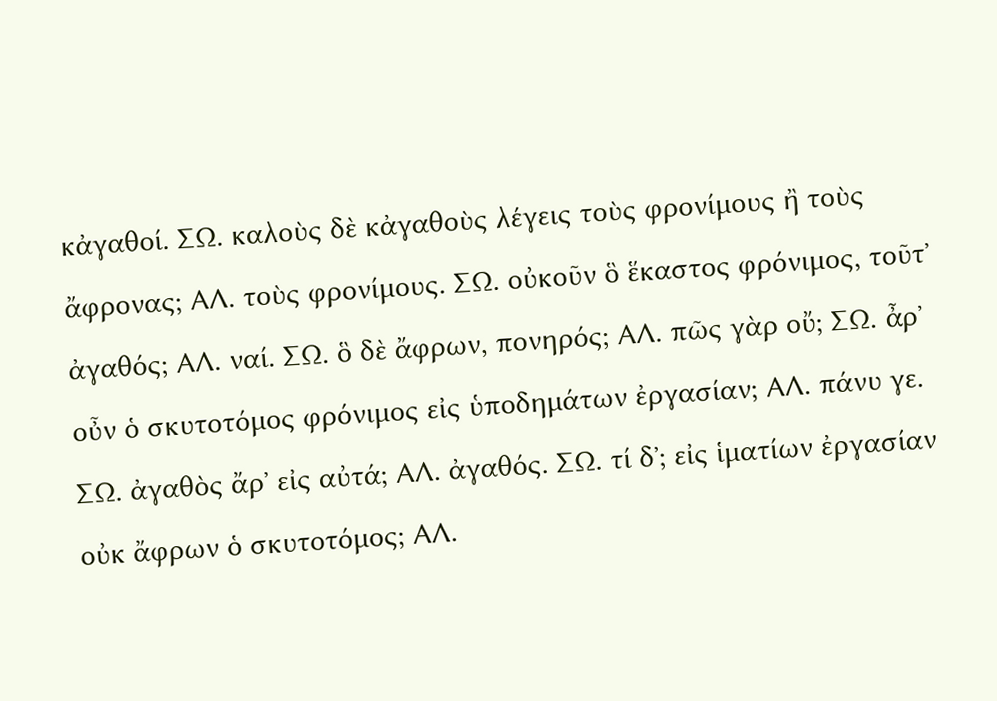κἀγαθοί. ΣΩ. καλοὺς δὲ κἀγαθοὺς λέγεις τοὺς φρονίμους ἢ τοὺς ἄφρονας; ΑΛ. τοὺς φρονίμους. ΣΩ. οὐκοῦν ὃ ἕκαστος φρόνιμος, τοῦτʼ ἀγαθός; ΑΛ. ναί. ΣΩ. ὃ δὲ ἄφρων, πονηρός; ΑΛ. πῶς γὰρ οὔ; ΣΩ. ἆρʼ οὖν ὁ σκυτοτόμος φρόνιμος εἰς ὑποδημάτων ἐργασίαν; ΑΛ. πάνυ γε. ΣΩ. ἀγαθὸς ἄρʼ εἰς αὐτά; ΑΛ. ἀγαθός. ΣΩ. τί δʼ; εἰς ἱματίων ἐργασίαν οὐκ ἄφρων ὁ σκυτοτόμος; ΑΛ.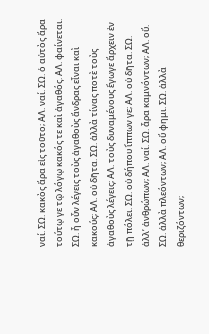ναί. ΣΩ. κακὸς ἄρα εἰς τοῦτο; ΑΛ. ναί. ΣΩ. ὁ αὐτὸς ἄρα τούτῳ γε τῷ λόγῳ κακός τε καὶ ἀγαθός. ΑΛ. φαίνεται. ΣΩ. ἦ οὖν λέγεις τοὺς ἀγαθοὺς ἄνδρας εἶναι καὶ κακούς; ΑΛ. οὐ δῆτα. ΣΩ. ἀλλὰ τίνας ποτὲ τοὺς ἀγαθοὺς λέγεις; ΑΛ. τοὺς δυναμένους ἔγωγε ἄρχειν ἐν τῇ πόλει. ΣΩ. οὐ δήπου ἵππων γε; ΑΛ. οὐ δῆτα. ΣΩ. ἀλλʼ ἀνθρώπων; ΑΛ. ναί. ΣΩ. ἆρα καμνόντων; ΑΛ. οὔ. ΣΩ. ἀλλὰ πλεόντων; ΑΛ. οὔ φημι. ΣΩ. ἀλλὰ θεριζόντων;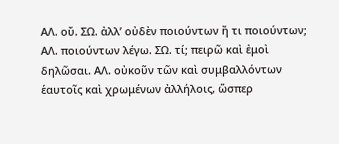ΑΛ. οὔ. ΣΩ. ἀλλʼ οὐδὲν ποιούντων ἤ τι ποιούντων; ΑΛ. ποιούντων λέγω. ΣΩ. τί; πειρῶ καὶ ἐμοὶ δηλῶσαι. ΑΛ. οὐκοῦν τῶν καὶ συμβαλλόντων ἑαυτοῖς καὶ χρωμένων ἀλλήλοις, ὥσπερ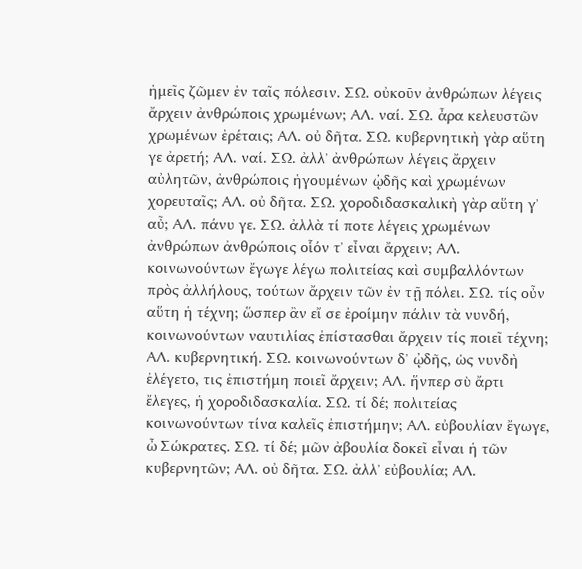ἡμεῖς ζῶμεν ἐν ταῖς πόλεσιν. ΣΩ. οὐκοῦν ἀνθρώπων λέγεις ἄρχειν ἀνθρώποις χρωμένων; ΑΛ. ναί. ΣΩ. ἆρα κελευστῶν χρωμένων ἐρέταις; ΑΛ. οὐ δῆτα. ΣΩ. κυβερνητικὴ γὰρ αὕτη γε ἀρετή; ΑΛ. ναί. ΣΩ. ἀλλʼ ἀνθρώπων λέγεις ἄρχειν αὐλητῶν, ἀνθρώποις ἡγουμένων ᾠδῆς καὶ χρωμένων χορευταῖς; ΑΛ. οὐ δῆτα. ΣΩ. χοροδιδασκαλικὴ γὰρ αὕτη γʼ αὖ; ΑΛ. πάνυ γε. ΣΩ. ἀλλὰ τί ποτε λέγεις χρωμένων ἀνθρώπων ἀνθρώποις οἷόν τʼ εἶναι ἄρχειν; ΑΛ. κοινωνούντων ἔγωγε λέγω πολιτείας καὶ συμβαλλόντων πρὸς ἀλλήλους, τούτων ἄρχειν τῶν ἐν τῇ πόλει. ΣΩ. τίς οὖν αὕτη ἡ τέχνη; ὥσπερ ἂν εἴ σε ἐροίμην πάλιν τὰ νυνδή, κοινωνούντων ναυτιλίας ἐπίστασθαι ἄρχειν τίς ποιεῖ τέχνη; ΑΛ. κυβερνητική. ΣΩ. κοινωνούντων δʼ ᾠδῆς, ὡς νυνδὴ ἐλέγετο, τις ἐπιστήμη ποιεῖ ἄρχειν; ΑΛ. ἥνπερ σὺ ἄρτι ἔλεγες, ἡ χοροδιδασκαλία. ΣΩ. τί δέ; πολιτείας κοινωνούντων τίνα καλεῖς ἐπιστήμην; ΑΛ. εὐβουλίαν ἔγωγε, ὦ Σώκρατες. ΣΩ. τί δέ; μῶν ἀβουλία δοκεῖ εἶναι ἡ τῶν κυβερνητῶν; ΑΛ. οὐ δῆτα. ΣΩ. ἀλλʼ εὐβουλία; ΑΛ.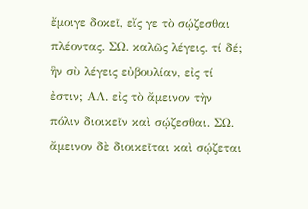ἔμοιγε δοκεῖ, εἴς γε τὸ σῴζεσθαι πλέοντας. ΣΩ. καλῶς λέγεις. τί δέ; ἣν σὺ λέγεις εὐβουλίαν, εἰς τί ἐστιν; ΑΛ. εἰς τὸ ἄμεινον τὴν πόλιν διοικεῖν καὶ σῴζεσθαι. ΣΩ. ἄμεινον δὲ διοικεῖται καὶ σῴζεται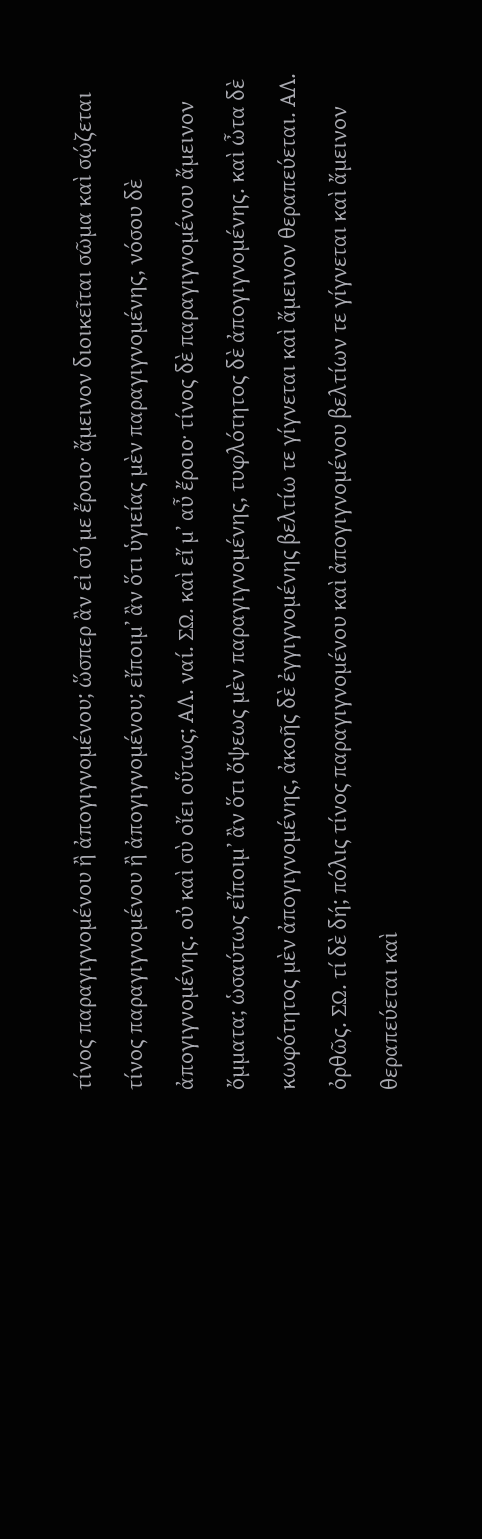τίνος παραγιγνομένου ἢ ἀπογιγνομένου; ὥσπερ ἂν εἰ σύ με ἔροιο· ἄμεινον διοικεῖται σῶμα καὶ σῴζεται τίνος παραγιγνομένου ἢ ἀπογιγνομένου; εἴποιμʼ ἂν ὅτι ὑγιείας μὲν παραγιγνομένης, νόσου δὲ ἀπογιγνομένης. οὐ καὶ σὺ οἴει οὕτως; ΑΛ. ναί. ΣΩ. καὶ εἴ μʼ αὖ ἔροιο· τίνος δὲ παραγιγνομένου ἄμεινον ὄμματα; ὡσαύτως εἴποιμʼ ἂν ὅτι ὄψεως μὲν παραγιγνομένης, τυφλότητος δὲ ἀπογιγνομένης. καὶ ὦτα δὲ κωφότητος μὲν ἀπογιγνομένης, ἀκοῆς δὲ ἐγγιγνομένης βελτίω τε γίγνεται καὶ ἄμεινον θεραπεύεται. ΑΛ. ὀρθῶς. ΣΩ. τί δὲ δή; πόλις τίνος παραγιγνομένου καὶ ἀπογιγνομένου βελτίων τε γίγνεται καὶ ἄμεινον θεραπεύεται καὶ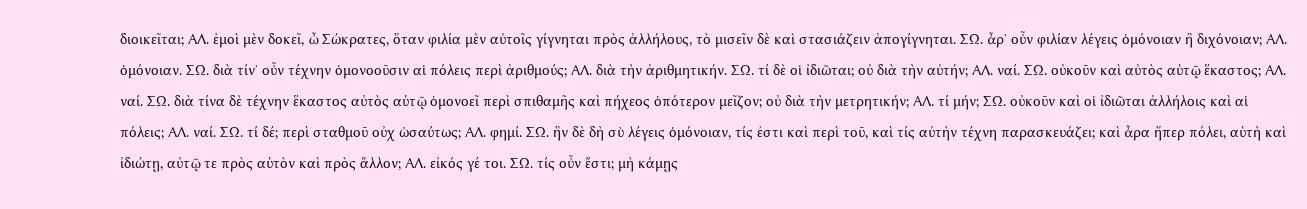διοικεῖται; ΑΛ. ἐμοὶ μὲν δοκεῖ, ὦ Σώκρατες, ὅταν φιλία μὲν αὐτοῖς γίγνηται πρὸς ἀλλήλους, τὸ μισεῖν δὲ καὶ στασιάζειν ἀπογίγνηται. ΣΩ. ἆρʼ οὖν φιλίαν λέγεις ὁμόνοιαν ἢ διχόνοιαν; ΑΛ. ὁμόνοιαν. ΣΩ. διὰ τίνʼ οὖν τέχνην ὁμονοοῦσιν αἱ πόλεις περὶ ἀριθμούς; ΑΛ. διὰ τὴν ἀριθμητικήν. ΣΩ. τί δὲ οἱ ἰδιῶται; οὐ διὰ τὴν αὐτήν; ΑΛ. ναί. ΣΩ. οὐκοῦν καὶ αὐτὸς αὑτῷ ἕκαστος; ΑΛ. ναί. ΣΩ. διὰ τίνα δὲ τέχνην ἕκαστος αὐτὸς αὑτῷ ὁμονοεῖ περὶ σπιθαμῆς καὶ πήχεος ὁπότερον μεῖζον; οὐ διὰ τὴν μετρητικήν; ΑΛ. τί μήν; ΣΩ. οὐκοῦν καὶ οἱ ἰδιῶται ἀλλήλοις καὶ αἱ πόλεις; ΑΛ. ναί. ΣΩ. τί δέ; περὶ σταθμοῦ οὐχ ὡσαύτως; ΑΛ. φημί. ΣΩ. ἣν δὲ δὴ σὺ λέγεις ὁμόνοιαν, τίς ἐστι καὶ περὶ τοῦ, καὶ τίς αὐτὴν τέχνη παρασκευάζει; καὶ ἆρα ἥπερ πόλει, αὑτὴ καὶ ἰδιώτῃ, αὐτῷ τε πρὸς αὑτὸν καὶ πρὸς ἄλλον; ΑΛ. εἰκός γέ τοι. ΣΩ. τίς οὖν ἔστι; μὴ κάμῃς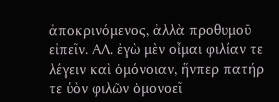ἀποκρινόμενος, ἀλλὰ προθυμοῦ εἰπεῖν. ΑΛ. ἐγὼ μὲν οἶμαι φιλίαν τε λέγειν καὶ ὁμόνοιαν, ἥνπερ πατήρ τε ὑὸν φιλῶν ὁμονοεῖ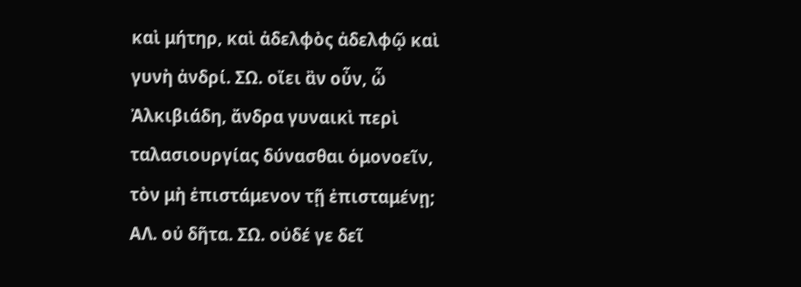καὶ μήτηρ, καὶ ἀδελφὸς ἀδελφῷ καὶ γυνὴ ἀνδρί. ΣΩ. οἴει ἂν οὖν, ὦ Ἀλκιβιάδη, ἄνδρα γυναικὶ περὶ ταλασιουργίας δύνασθαι ὁμονοεῖν, τὸν μὴ ἐπιστάμενον τῇ ἐπισταμένῃ; ΑΛ. οὐ δῆτα. ΣΩ. οὐδέ γε δεῖ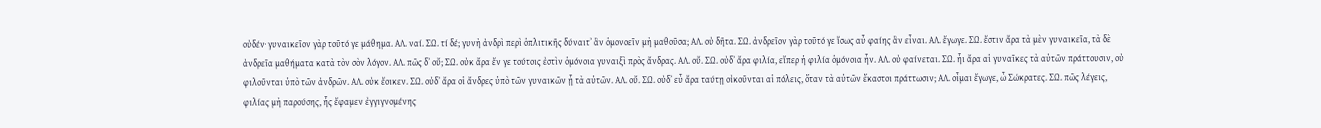οὐδέν· γυναικεῖον γὰρ τοῦτό γε μάθημα. ΑΛ. ναί. ΣΩ. τί δέ; γυνὴ ἀνδρὶ περὶ ὁπλιτικῆς δύναιτʼ ἂν ὁμονοεῖν μὴ μαθοῦσα; ΑΛ. οὐ δῆτα. ΣΩ. ἀνδρεῖον γὰρ τοῦτό γε ἴσως αὖ φαίης ἂν εἶναι. ΑΛ. ἔγωγε. ΣΩ. ἔστιν ἄρα τὰ μὲν γυναικεῖα, τὰ δὲ ἀνδρεῖα μαθήματα κατὰ τὸν σὸν λόγον. ΑΛ. πῶς δʼ οὔ; ΣΩ. οὐκ ἄρα ἔν γε τούτοις ἐστὶν ὁμόνοια γυναιξὶ πρὸς ἄνδρας. ΑΛ. οὔ. ΣΩ. οὐδʼ ἄρα φιλία, εἴπερ ἡ φιλία ὁμόνοια ἦν. ΑΛ. οὐ φαίνεται. ΣΩ. ἧι ἄρα αἱ γυναῖκες τὰ αὑτῶν πράττουσιν, οὐ φιλοῦνται ὑπὸ τῶν ἀνδρῶν. ΑΛ. οὐκ ἔοικεν. ΣΩ. οὐδʼ ἄρα οἱ ἄνδρες ὑπὸ τῶν γυναικῶν ᾗ τὰ αὑτῶν. ΑΛ. οὔ. ΣΩ. οὐδʼ εὖ ἄρα ταύτῃ οἰκοῦνται αἱ πόλεις, ὅταν τὰ αὑτῶν ἕκαστοι πράττωσιν; ΑΛ. οἶμαι ἔγωγε, ὦ Σώκρατες. ΣΩ. πῶς λέγεις, φιλίας μὴ παρούσης, ἧς ἔφαμεν ἐγγιγνομένης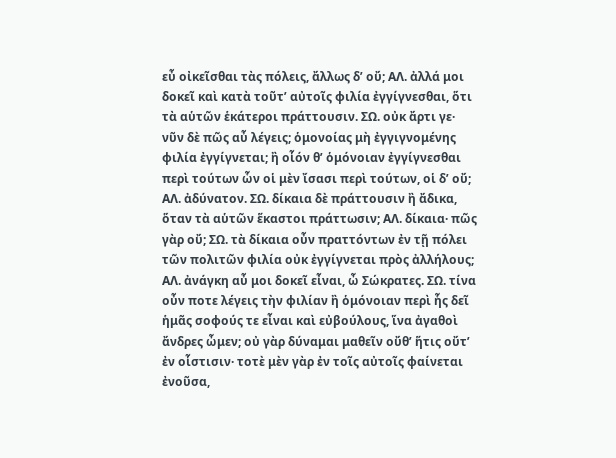εὖ οἰκεῖσθαι τὰς πόλεις, ἄλλως δʼ οὔ; ΑΛ. ἀλλά μοι δοκεῖ καὶ κατὰ τοῦτʼ αὐτοῖς φιλία ἐγγίγνεσθαι, ὅτι τὰ αὑτῶν ἑκάτεροι πράττουσιν. ΣΩ. οὐκ ἄρτι γε· νῦν δὲ πῶς αὖ λέγεις; ὁμονοίας μὴ ἐγγιγνομένης φιλία ἐγγίγνεται; ἢ οἷόν θʼ ὁμόνοιαν ἐγγίγνεσθαι περὶ τούτων ὧν οἱ μὲν ἴσασι περὶ τούτων, οἱ δʼ οὔ; ΑΛ. ἀδύνατον. ΣΩ. δίκαια δὲ πράττουσιν ἢ ἄδικα, ὅταν τὰ αὑτῶν ἕκαστοι πράττωσιν; ΑΛ. δίκαια· πῶς γὰρ οὔ; ΣΩ. τὰ δίκαια οὖν πραττόντων ἐν τῇ πόλει τῶν πολιτῶν φιλία οὐκ ἐγγίγνεται πρὸς ἀλλήλους; ΑΛ. ἀνάγκη αὖ μοι δοκεῖ εἶναι, ὦ Σώκρατες. ΣΩ. τίνα οὖν ποτε λέγεις τὴν φιλίαν ἢ ὁμόνοιαν περὶ ἧς δεῖ ἡμᾶς σοφούς τε εἶναι καὶ εὐβούλους, ἵνα ἀγαθοὶ ἄνδρες ὦμεν; οὐ γὰρ δύναμαι μαθεῖν οὔθʼ ἥτις οὔτʼ ἐν οἷστισιν· τοτὲ μὲν γὰρ ἐν τοῖς αὐτοῖς φαίνεται ἐνοῦσα,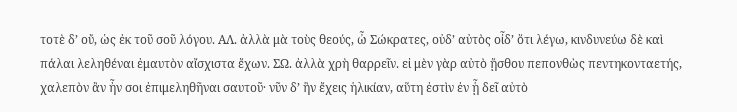τοτὲ δʼ οὔ, ὡς ἐκ τοῦ σοῦ λόγου. ΑΛ. ἀλλὰ μὰ τοὺς θεούς, ὦ Σώκρατες, οὐδʼ αὐτὸς οἶδʼ ὅτι λέγω, κινδυνεύω δὲ καὶ πάλαι λεληθέναι ἐμαυτὸν αἴσχιστα ἔχων. ΣΩ. ἀλλὰ χρὴ θαρρεῖν. εἰ μὲν γὰρ αὐτὸ ᾔσθου πεπονθὼς πεντηκονταετής, χαλεπὸν ἂν ἦν σοι ἐπιμεληθῆναι σαυτοῦ· νῦν δʼ ἣν ἔχεις ἡλικίαν, αὕτη ἐστὶν ἐν ᾗ δεῖ αὐτὸ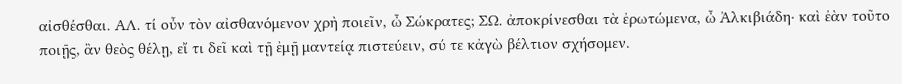αἰσθέσθαι. ΑΛ. τί οὖν τὸν αἰσθανόμενον χρὴ ποιεῖν, ὦ Σώκρατες; ΣΩ. ἀποκρίνεσθαι τὰ ἐρωτώμενα, ὦ Ἀλκιβιάδη· καὶ ἐὰν τοῦτο ποιῇς, ἂν θεὸς θέλῃ, εἴ τι δεῖ καὶ τῇ ἐμῇ μαντείᾳ πιστεύειν, σύ τε κἀγὼ βέλτιον σχήσομεν.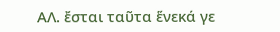ΑΛ. ἔσται ταῦτα ἕνεκά γε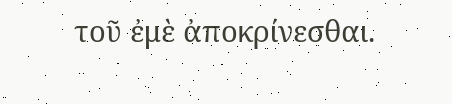τοῦ ἐμὲ ἀποκρίνεσθαι.